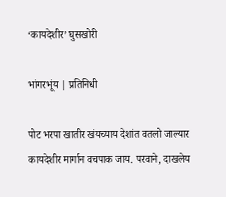‘कायदेशीर’ घुसखोरी

भांगरभूंय | प्रतिनिधी

पोट भरपा खातीर खंयच्याय देशांत वतलो जाल्यार कायदेशीर मार्गान वचपाक जाय. परवाने, दाखलेय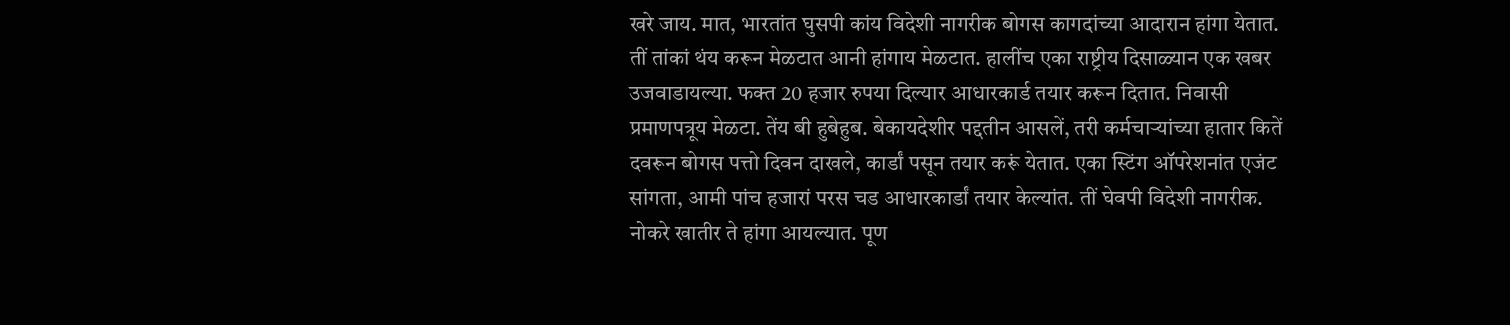खरे जाय. मात, भारतांत घुसपी कांय विदेशी नागरीक बोगस कागदांच्या आदारान हांगा येतात. तीं तांकां थंय करून मेळटात आनी हांगाय मेळटात. हालींच एका राष्ट्रीय दिसाळ्यान एक खबर उजवाडायल्या. फक्त 20 हजार रुपया दिल्यार आधारकार्ड तयार करून दितात. निवासी प्रमाणपत्रूय मेळटा. तेंय बी हुबेहुब. बेकायदेशीर पद्दतीन आसलें, तरी कर्मचाऱ्यांच्या हातार कितें दवरून बोगस पत्तो दिवन दाखले, कार्डां पसून तयार करूं येतात. एका स्टिंग ऑपरेशनांत एजंट सांगता, आमी पांच हजारां परस चड आधारकार्डां तयार केल्यांत. तीं घेवपी विदेशी नागरीक. नोकरे खातीर ते हांगा आयल्यात. पूण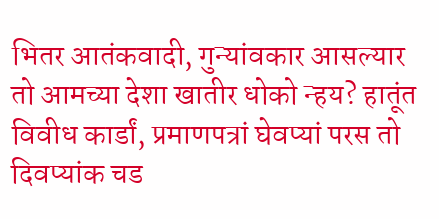भितर आतंकवादी, गुन्यांवकार आसल्यार तो आमच्या देशा खातीर धोको न्हय? हातूंत विवीध कार्डां, प्रमाणपत्रां घेवप्यां परस तो दिवप्यांक चड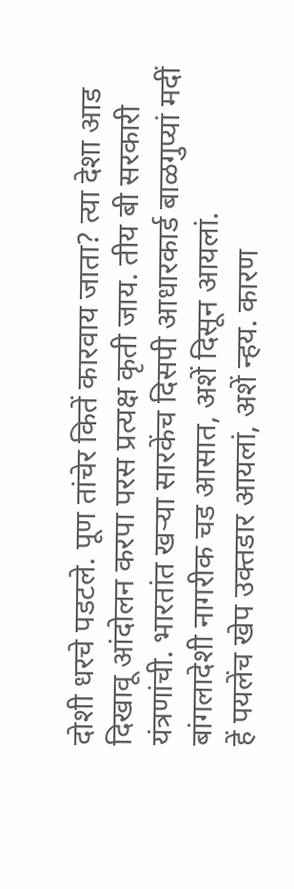दोशी धरचे पडटले. पूण तांचेर कितें कारवाय जाता? त्या देशा आड दिखावू आंदोलन करपा परस प्रत्यक्ष कृती जाय. तीय बी सरकारी यंत्रणांची. भारतांत खऱ्या सारकेंच दिसपी आधारकार्ड बाळगुप्यां मदीं बांगलादेशी नागरीक चड आसात, अशें दिसून आयलां.
हें पयलेंच खेप उक्तडार आयलां, अशें न्हय. कारण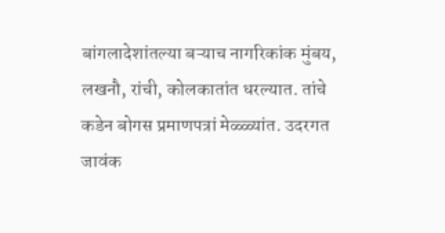बांगलादेशांतल्या बऱ्याच नागरिकांक मुंबय, लखनौ, रांची, कोलकातांत धरल्यात. तांचे कडेन बोगस प्रमाणपत्रां मेळ्ळ्यांत. उदरगत जावंक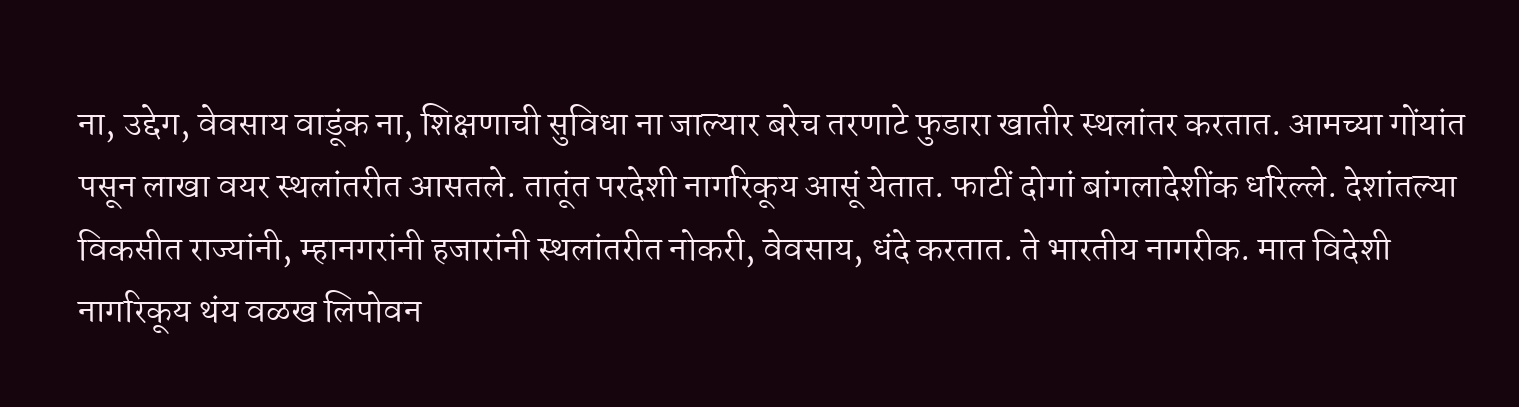ना, उद्देग, वेवसाय वाडूंक ना, शिक्षणाची सुविधा ना जाल्यार बरेच तरणाटे फुडारा खातीर स्थलांतर करतात. आमच्या गोंयांत पसून लाखा वयर स्थलांतरीत आसतले. तातूंत परदेशी नागरिकूय आसूं येतात. फाटीं दोगां बांगलादेशींक धरिल्ले. देशांतल्या विकसीत राज्यांनी, म्हानगरांनी हजारांनी स्थलांतरीत नोकरी, वेवसाय, धंदे करतात. ते भारतीय नागरीक. मात विदेशी नागरिकूय थंय वळख लिपोवन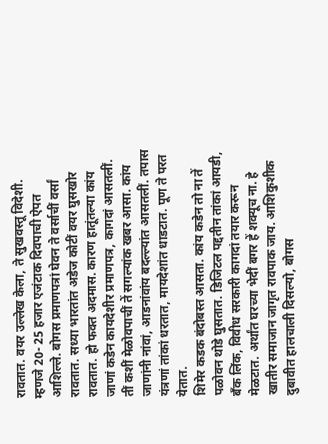रावतात. वयर उल्लेख केला, ते सुखवस्तू विदेशी. म्हणजे 20- 25 हजार एजंटाक दिवपाची ऐपत आशिल्ले. बोगस प्रमाणपत्रां घेवन ते वर्साचीं वर्सां रावतात. सध्या भारतांत अडेज कोटीं वयर घुसखोर रावतात. हो फक्त अदमास. कारण हातूंतल्या कांय जाणां कडेन कायदेशीर प्रमाणपत्र, कागदां आसतलीं. तीं कशीं मेळोवपाचीं तें सगल्यांक खबर आसा. कांय जाणांनी नांवां, आडनांवांय बदल्ल्यांत आसतलीं. तपास यंत्रणां तांकां धरतात, मायदेशांत धाडटात. पूण ते परत येतात.
शिमेर कडक बंदोबस्त आसता. कांय कडेन तो ना तें पळोवन थोडे घुसतात. डिजिटल पद्दतीन तांकां आयडी, बँक लिंक, विवीध सरकारी कागदां तयार करून मेळटात. अर्थांत घरच्या भेदीं बगर हें शक्यूच ना. हे खातीर समाजान जागृत रावपाक जाय. आशिकुशीक दुबावीत हालचाली दिसल्यो, बोगस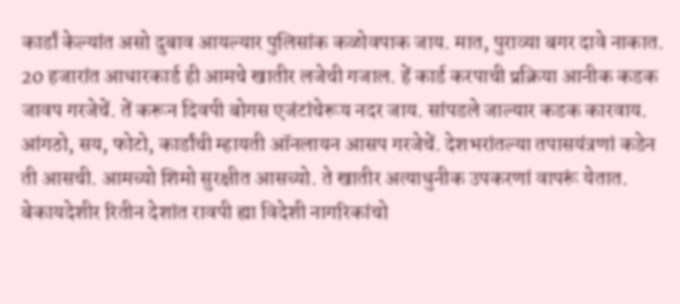कार्डां केल्यांत असो दुबाव आयल्यार पुलिसांक कळोवपाक जाय. मात, पुराव्या बगर दावे नाकात. 20 हजारांत आधारकार्ड ही आमचे खातीर लजेची गजाल. हें कार्ड करपाची प्रक्रिया आनीक कडक जावप गरजेचें. तें करून दिवपी बोगस एजंटांचेरूय नदर जाय. सांपडले जाल्यार कडक कारवाय. आंगठो, सय, फोटो, कार्डांची म्हायती ऑनलायन आसप गरजेचें. देशभरांतल्या तपासयंत्रणां कडेन ती आसची. आमच्यो शिमो सुरक्षीत आसच्यो. ते खातीर अत्याधुनीक उपकरणां वापरूं येतात. बेकायदेशीर रितीन देशांत रावपी ह्या विदेशी नागरिकांचो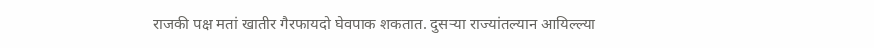राजकी पक्ष मतां खातीर गैरफायदो घेवपाक शकतात. दुसऱ्या राज्यांतल्यान आयिल्ल्या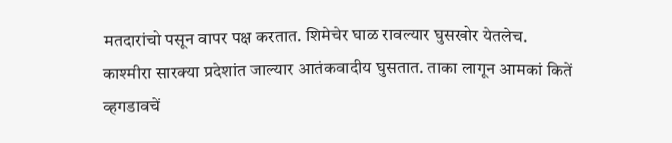मतदारांचो पसून वापर पक्ष करतात. शिमेचेर घाळ रावल्यार घुसखोर येतलेच. काश्मीरा सारक्या प्रदेशांत जाल्यार आतंकवादीय घुसतात. ताका लागून आमकां कितें व्हगडावचें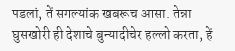पडलां, तें सगल्यांक खबरूच आसा. तेन्ना घुसखोरी ही देशाचे बुन्यादीचेर हल्लो करता, हें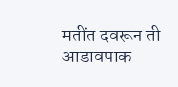मतींत दवरून ती आडावपाक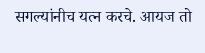सगल्यांनीच यत्न करचे. आयज तो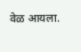वेळ आयला.